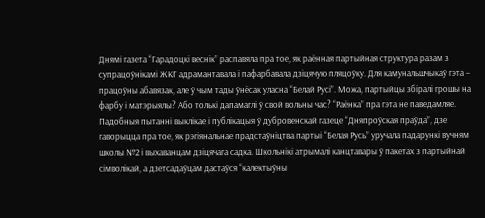Днямі газета “Гарадоцкі веснік” распавяла пра тое, як раённая партыйная структура разам з супрацоўнікамі ЖКГ адрамантавала і пафарбавала дзіцячую пляцоўку. Для камунальшчыкаў гэта – працоўны абавязак, але ў чым тады ўнёсак уласна “Белай Русі”. Можа, партыйцы збіралі грошы на фарбу і матэрыялы? Або толькі дапамаглі ў свой вольны час? “Раёнка” пра гэта не паведамляе.
Падобныя пытанні выклікае і публікацыя ў дубровенскай газеце “Дняпроўская праўда”, дзе гаворыцца пра тое, як рэгіянальнае прадстаўніцтва партыі “Белая Русь” уручала падарункі вучням школы №2 і выхаванцам дзіцячага садка. Школьнікі атрымалі канцтавары ў пакетах з партыйнай сімволікай, а дзетсадаўцам дастаўся “калектыўны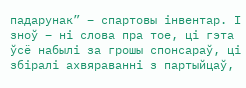падарунак” – спартовы інвентар. І зноў – ні слова пра тое, ці гэта ўсё набылі за грошы спонсараў, ці збіралі ахвяраванні з партыйцаў,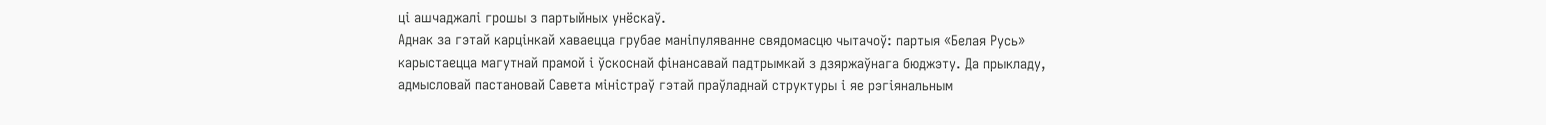ці ашчаджалі грошы з партыйных унёскаў.
Аднак за гэтай карцінкай хаваецца грубае маніпуляванне свядомасцю чытачоў: партыя «Белая Русь» карыстаецца магутнай прамой і ўскоснай фінансавай падтрымкай з дзяржаўнага бюджэту. Да прыкладу, адмысловай пастановай Савета міністраў гэтай праўладнай структуры і яе рэгіянальным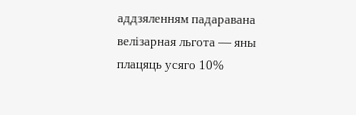аддзяленням падаравана велізарная льгота — яны плацяць усяго 10%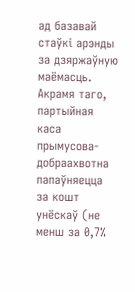ад базавай стаўкі арэнды за дзяржаўную маёмасць. Акрамя таго, партыйная каса прымусова-добраахвотна папаўняецца за кошт унёскаў (не менш за 0,7%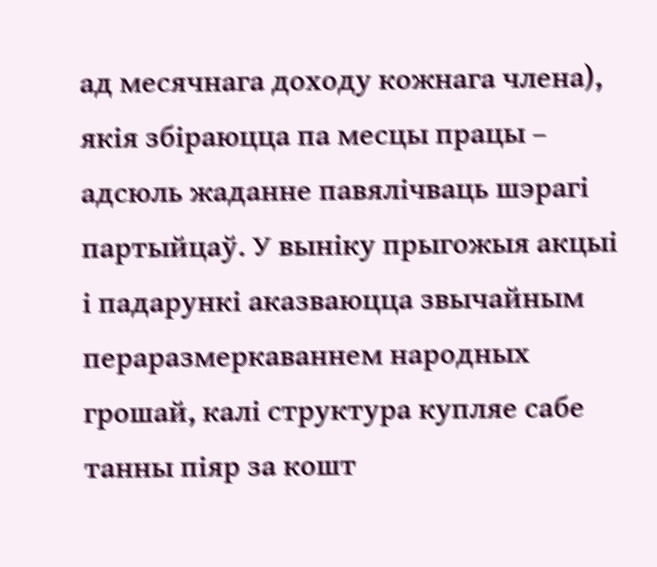ад месячнага доходу кожнага члена), якія збіраюцца па месцы працы – адсюль жаданне павялічваць шэрагі партыйцаў. У выніку прыгожыя акцыі і падарункі аказваюцца звычайным пераразмеркаваннем народных грошай, калі структура купляе сабе танны піяр за кошт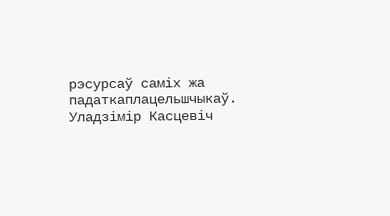рэсурсаў саміх жа падаткаплацельшчыкаў.
Уладзімір Касцевіч